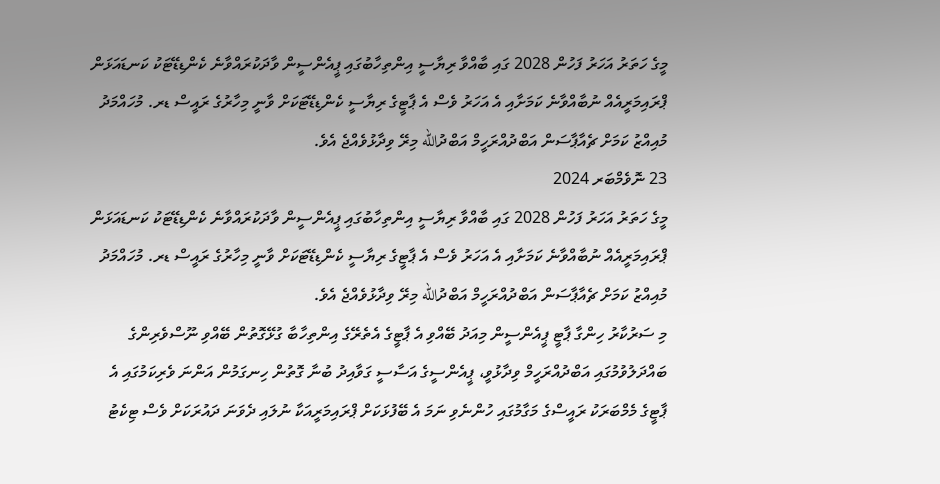މީގެ ހަތަރު އަހަރު ފަހުން 2028 ގައި ބާއްވާ ރިޔާސީ އިންތިހާބުގައި ޕީއެންސީން ވާދަކުރައްވާނެ ކެންޑިޑޭޓަކު ކަނޑައަޅަން ޕްރައިމަރީއެއް ނުބާއްވާނެ ކަމަށާއި އެ އަހަރު ވެސް އެ ޕާޓީގެ ރިޔާސީ ކެންޑިޑޭޓަކަށް ވާނީ މިހާރުގެ ރައީސް ޑރ. މުހައްމަދު މުއިއްޒު ކަމަށް ޗެއާޕާސަން އަބްދުއްރަހީމް އަބްދުالله މިރޭ ވިދާޅުވެއްޖެ އެވެ.
23 ނޮވެމްބަރ 2024
މީގެ ހަތަރު އަހަރު ފަހުން 2028 ގައި ބާއްވާ ރިޔާސީ އިންތިހާބުގައި ޕީއެންސީން ވާދަކުރައްވާނެ ކެންޑިޑޭޓަކު ކަނޑައަޅަން ޕްރައިމަރީއެއް ނުބާއްވާނެ ކަމަށާއި އެ އަހަރު ވެސް އެ ޕާޓީގެ ރިޔާސީ ކެންޑިޑޭޓަކަށް ވާނީ މިހާރުގެ ރައީސް ޑރ. މުހައްމަދު މުއިއްޒު ކަމަށް ޗެއާޕާސަން އަބްދުއްރަހީމް އަބްދުالله މިރޭ ވިދާޅުވެއްޖެ އެވެ.
މި ސަރުކާރު ހިންގާ ޕާޓީ ޕީއެންސީން މިއަދު ބޭއްވި އެ ޕާޓީގެ އެތެރޭގެ އިންތިހާބާ ގުޅޭގޮތުން ބޭއްވި ނޫސްވެރިންގެ ބައްދަލުވުމުގައި އަބްދުއްރަހީމް ވިދާޅުވީ، ޕީއެންސީގެ އަސާސީ ގަވާއިދު ބުނާ ގޮތުން ހިނގަމުން އަންނަ ވެރިކަމުގައި އެ ޕާޓީގެ މެމްބަރަކު ރައީސްގެ މަގާމުގައި ހުންނެވި ނަމަ އެ ބޭފުޅަކަށް ޕްރައިމަރީއަކާ ނުލައި ދެވަނަ ދައުރަކަށް ވެސް ޓިކެޓު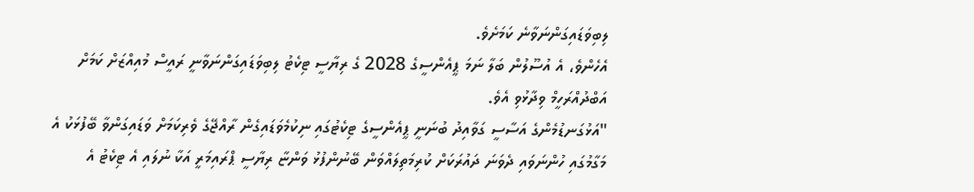ލިބިވަޑައިގަންނަވާނެ ކަމަށެވެ.
އެހެންވެ، އެ އުސޫލުން ބަލާ ނަމަ ޕީއެންސީގެ 2028 ގެ ރިޔާސީ ޓިކެޓު ލިބިވަޑައިގަންނަވާނީ ރައީސް މުއިއްޒަށް ކަމަށް އަބްދުއްރަހީމް ވިދާޅުވި އެވެ.
"އަޅުގަނޑުމެންގެ އަސާސީ ގަވާއިދު ބުނަނީ ޕީއެންސީގެ ޓިކެޓުގައި ނިކުމެވަޑައިގެން ރާއްޖޭގެ ވެރިކަމަށް ވަޑައިގަންވާ ބޭފުޅަކު އެ މަގާމުގައި ހުންނަވައި ދެވަނަ ދައުރަކަށް ކުރިމަތިލައްވަން ބޭނުންފުޅު ވަންޏާ ރިޔާސީ ޕްރައިމަރީ އަކާ ނުލައި އެ ޓިކެޓު އެ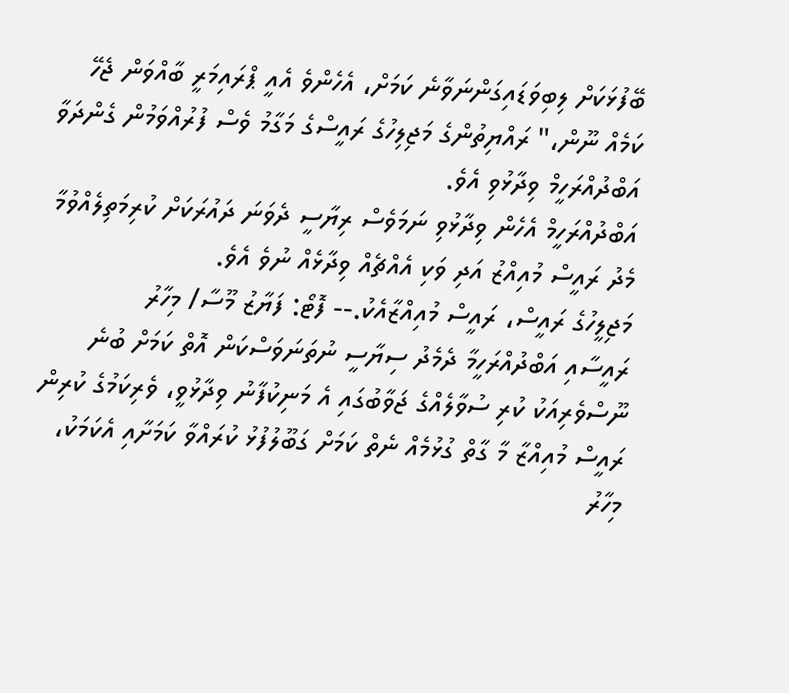ބޭފުޅަކަށް ލިބިވަޑައިގަންނަވާނެ ކަމަށް، އެހެންވެ އެއީ ޕްރައިމަރީ ބާއްވަން ޖެހޭ ކަމެއް ނޫން،" ރައްޔިތުންގެ މަޖިލިހުގެ ރައީސްގެ މަގާމު ވެސް ފުރުއްވަމުން ގެންދަވާ އަބްދުއްރަހީމް ވިދާޅުވި އެވެ.
އަބްދުއްރަހީމް އެހެން ވިދާޅުވި ނަމަވެސް ރިޔާސީ ދެވަނަ ދައުރަކަށް ކުރިމަތިލެއްވުމާ މެދު ރައީސް މުއިއްޒު އަދި ވަކި އެއްޗެއް ވިދާޅެއް ނުވެ އެވެ.
މަޖިލީހުގެ ރައީސް، ރައީސް މުއިއްޒާއެކު.-- ފޮޓޯ: ފަޔާޒު މޫސާ/ މިހާރު
ރައީސާއި އަބްދުއްރަހީމާ ދެމެދު ސިޔާސީ ނުތަނަވަސްކަން އޮތް ކަމަށް ބުނެ ނޫސްވެރިއަކު ކުރި ސުވާލެއްގެ ޖަވާބުގައި އެ މަނިކުފާނު ވިދާޅުވީ، ވެރިކަމުގެ ކުރިން ރައީސް މުއިއްޒާ މާ ގާތް ގުޅުމެއް ނެތް ކަމަށް ގަބޫލުފުޅު ކުރައްވާ ކަމަށާއި އެކަމަކު، މިހާރު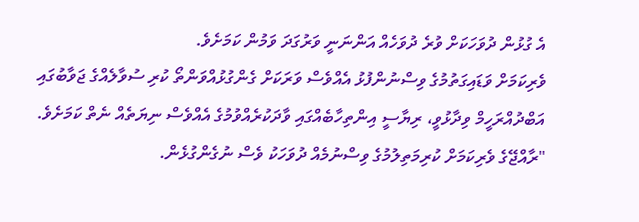އެ ގުޅުން ދުވަހަކަށް ވުރެ ދުވަހެއް އަންނަނީ ވަރުގަދަ ވަމުން ކަމަށެވެ.
ވެރިކަމަށް ވަޑައިގަތުމުގެ ވިސްނުންފުޅު އެއްވެސް ވަރަކަށް ގެންގުޅުއްވަންތޯ ކުރި ސުވާލެއްގެ ޖަވާބުގައި އަބްދުއްރަހީމް ވިދާޅުވީ، ރިޔާސީ އިންތިހާބެއްގައި ވާދަކުރެއްވުމުގެ އެއްވެސް ނިޔަތެއް ނެތް ކަމަށެވެ.
"ރާއްޖޭގެ ވެރިކަމަށް ކުރިމަތިލުމުގެ ވިސްނުމެއް ދުވަހަކު ވެސް ނުގެންގުޅެން.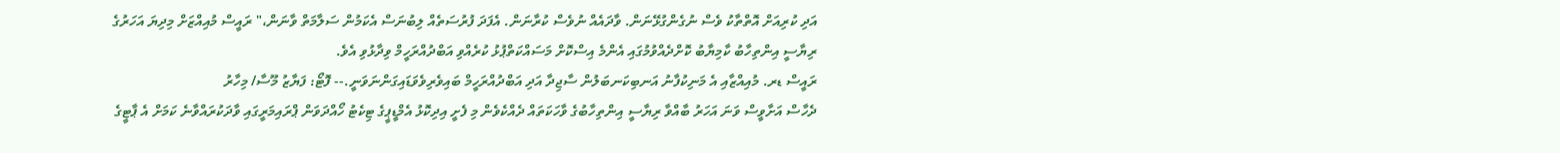އަދި ކުރިއަށް އޮތްތާކު ވެސް ނުގެންގުޅޭނަން. ވާދައެއް ނުވެސް ކުރާނަން. އެފަދަ ފުރުސަތެއް ލިބުނަސް އެކަމުން ސަލާމަތް ވާނަން،" ރައީސް މުއިއްޒަށް މިދިޔަ އަހަރުގެ ރިޔާސީ އިންތިހާބު ކާމިޔާބު ކޮށްދެއްވުމުގައި އެންމެ އިސްކޮށް މަސައްކަތްޕުޅު ކުރެއްވި އަބްދުއްރަހީމް ވިދާޅުވި އެވެ.
ރައީސް ޑރ. މުއިއްޒާއި އެ މަނިކުފާނު އަނބިކަނބަލުން ސާޖިދާ އަދި އަބްދުއްރަހީމް ބައިވެރިވެވަޑައިގަންނަވަނީ.-- ފޮޓޯ: ފަޔާޒު މޫސާ/ މިހާރު
ދެހާސް އަށާވީސް ވަނަ އަހަރު ބާއްވާ ރިޔާސީ އިންތިހާބުގެ ވާހަކަތައް ދެއްކެވެން މި ފެށީ އިދިކޮޅު އެމްޑީޕީގެ ޓިކެޓު ހޯއްދަވަން ޕްރައިމަރީގައި ވާދަކުރައްވާނެ ކަމަށް އެ ޕާޓީގެ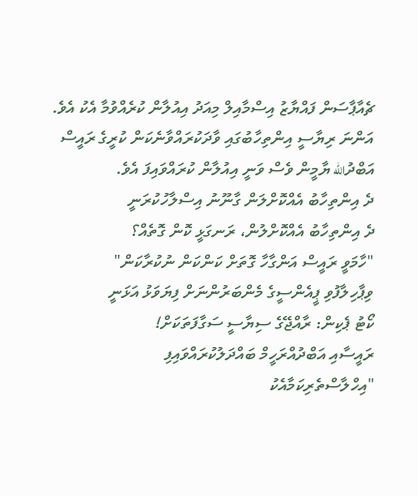ޗެއާޕާސަން ފައްޔާޒު އިސްމާއިލް މިއަދު އިއުލާން ކުރެއްވުމާ އެކު އެވެ.
އަންނަ ރިޔާސީ އިންތިހާބުގައި ވާދަކުރައްވާނެކަން ކުރީގެ ރައީސް އަބްދުالله ޔާމީން ވެސް ވަނީ އިއުލާން ކުރައްވައިފަ އެވެ.
ދެ އިންތިހާބު އެއްކޮށްލަން ގާނޫނު އިސްލާހުކުރަނީ
ދެ އިންތިހާބު އެއްކޮށްލުން، ރަނގަޅީ ކޮން ގޮތެއް؟
"ހާމަވީ ރައީސް އަންގާހާ ގޮތަށް ކަންކަން ނުކުރާކަން"
ވިޕާހިލާފުވި ޕީއެންސީގެ މެންބަރުންނަށް ފިޔަވަޅު އަޅަނީ
ކޯޓު ޕެކިން: ރާއްޖޭގެ ސިޔާސީ ސަގާފަތަކަށް!
ރައީސާއި އަބްދުއްރަހީމް ބައްދަލުކުރައްވައިފި
"އިހްލާސްތެރިކަމާއެކު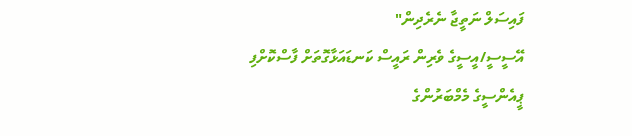ފައިސަލް ނަތީޖާ ނެރެދިން"
އޭސީސީ/އީސީގެ ވެރިން ރައީސް ކަނޑައަޅާގޮތަށް ފާސްކޮށްފި
ޕީއެންސީގެ މެމްބަރުންގެ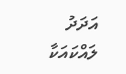އަދަދު ލައްކައަކާ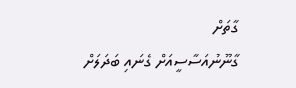ގާތަށް
ގާނޫނުއަސާސީއަށް ގެނައި ބަދަލަށް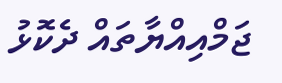ޖަމްއިއްޔާތައް ދެކޮޅު